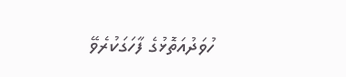ހުވަދުއަތޮޅުގެ ފާހަގަކުރެވޭ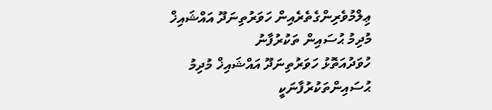ޢިލްމުވެރިންގެތެރެއިން ހަވަރުތިނަދޫ އައްޝައިޚް މުދިމު ޙުސައިން ތަކުރުފާނު
ހުވަދުއަތޮޅު ހަވަރުތިނަދޫ އައްޝައިޚް މުދިމު ޙުސައިންތަކުރުފާނަކީ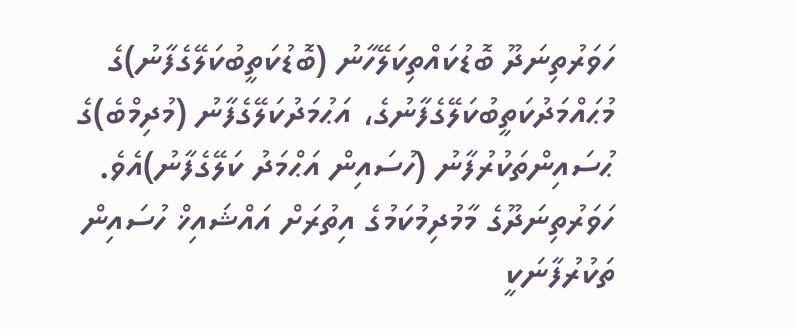ހަވަރުތިނަދޫ ބޮޑުކައްތިކަލޭހާނު (ބޮޑުކަތީބުކަލޭގެފާނު)ގެ މުޙައްމަދުކަތީބުކަލޭގެފާނުގެ، އަޙުމަދުކަލޭގެފާނު (މުދިމްބެ)ގެ ޙުސައިންތަކުރުފާނު (ހުސައިން އަޙްމަދު ކަލޭގެފާނު)އެވެ. ހަވަރުތިނަދޫގެ މާމުދިމުކަމުގެ އިތުރަށް އައްޝައިޚް ހުސައިން ތަކުރުފާނަކީ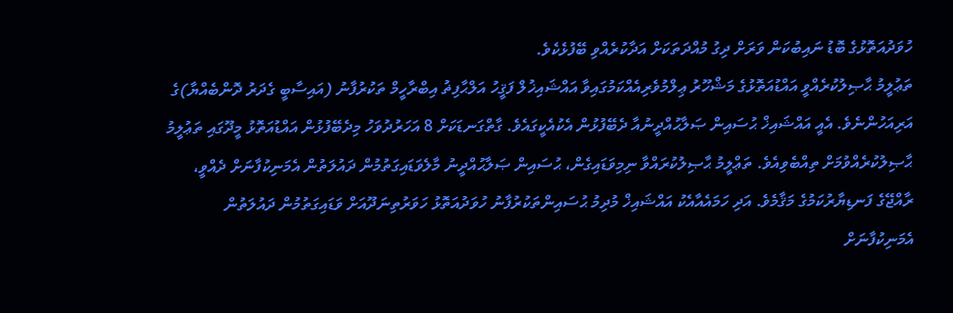ހުވަދުއަތޮޅުގެ ބޮޑު ނައިބުކަން ވަރަށް ދިގު މުއްދަތަކަށް އަދާކުރެއްވި ބޭފުޅެކެވެ.
ތަޢުލީމު ޙާޞިލުކުރެއްވީ އައްޑުއަތޮޅުގެ މަޝްހޫރު ޢިލްމުވެރިއެއްކަމުގައިވާ އައްޝައިޚުލް ފަޤީހު އަލްޙާފިޡު އިބްރާހީމް ތަކުރުފާނު (އައިސާބީ ގެދަރު ދޮންބެއްޔާ)ގެ އަރިއަހުންނެވެ. އެއީ އައްޝައިޚް ޙުސައިން ޞަލާޙުއްދީނުއާ ދެބޭފުޅުން އެކުއެކީގައެވެ. ގާތްގަނޑަކަށް 8 އަހަރުދުވަހު މިދެބޭފުޅުން އައްޑުއަތޮޅު މީދޫގައި ތަޢުލީމު ޙާޞިލުކުރެއްވުމަށް ތިއްބެވިއެވެ. ތަޢްލީމު ޙާޞިލުކުރައްވާ ނިމިވަޑައިގެން، ޙުސައިން ޞަލާޙުއްދީނު މާލެވަޑައިގަތުމުން ދައުލަތުން އެމަނިކުފާނަށް ދެއްވީ، ރާއްޖޭގެ ފަނޑިޔާރުކަމުގެ މަޤާމެވެ. އަދި ހަމައެއާއެކު އައްޝައިޚް މުދިމު ޙުސައިންތަކުރުފާނު ހުވަދުއަތޮޅު ހަވަރުތިނަދޫއަށް ވަޑައިގަތުމުން ދައުލަތުން އެމަނިކުފާނަށް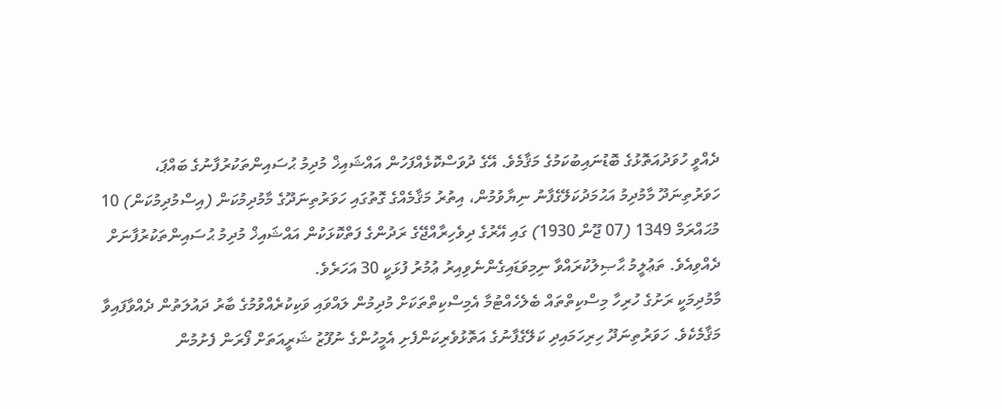ދެއްވީ ހުވަދުއަތޮޅުގެ ބޮޑުނައިބުކަމުގެ މަޤާމެވެ. އޭގެ ދުވަސްކޮޅެއްފަހުން އައްޝައިޚް މުދިމު ޙުސައިންތަކުރުފާނުގެ ބައްޕަ، ހަވަރުތިނަދޫ މާމުދިމު އަޙުމަދުކަލޭގެފާނު ނިޔާވުމުން، އިތުރު މަޤާމެއްގެ ގޮތުގައި ހަވަރުތިނަދޫގެ މާމުދިމުކަން (އިސްމުދިމުކަން) 10 މުޙައްރަމް 1349 (07 ޖޫން 1930) ގައި އޭރުގެ ދިވެހިރާއްޖޭގެ ރަދުންގެ ފަތްކޮޅަކުން އައްޝައިޚް މުދިމު ޙުސައިންތަކުރުފާނަށް ދެއްވިއެވެ. ތަޢުލީމު ޙާޞިލުކުރައްވާ ނިމިވަޑައިގެންނެވިއިރު ޢުމުރު ފުޅަކީ 30 އަހަރެވެ.
މާމުދިމަކީ ރަށުގެ ހުރިހާ މިސްކިތްތައް ބެލެހެއްޓުމާ އެމިސްކިތްތަކަށް މުދިމުން ލައްވައި ވަކިކުރެއްވުމުގެ ބާރު ދައުލަތުން ދެއްވާފައިވާ މަޤާމެކެވެ. ހަވަރުތިނަދޫ ހިރިހަމައިދި ކަލޭގެފާނުގެ އަތޮޅުވެރިކަންފެށި އެމީހުންގެ ނުފޫޒު ޝަރީއަތަށް ފޯރަން ފެށުމުން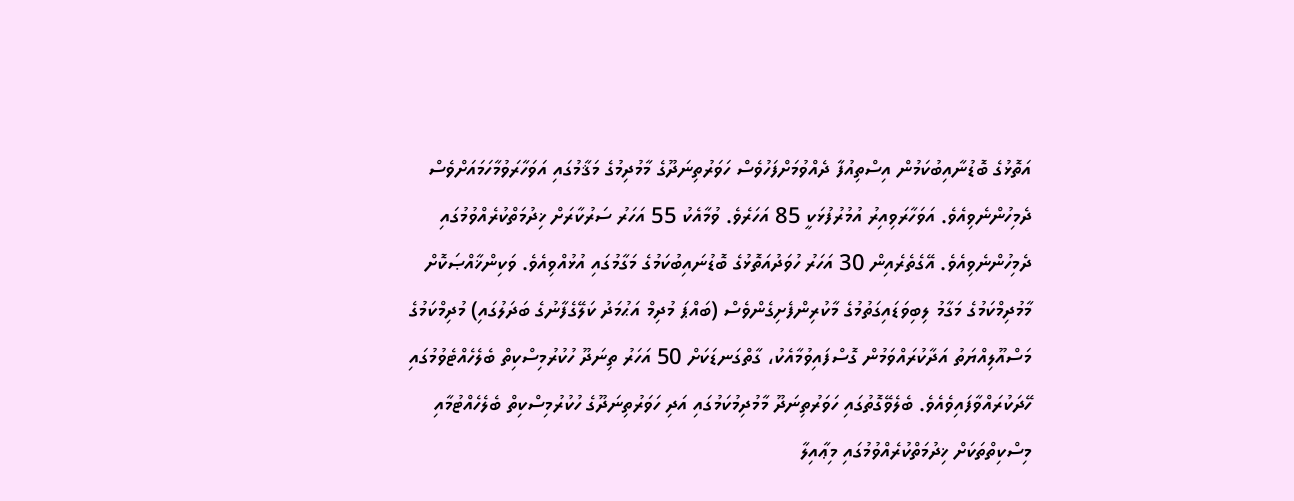އަތޮޅުގެ ބޮޑުނާއިބުކަމުން އިސްތިއުފާ ދެއްވުމަށްފަހުވެސް ހަވަރުތިނަދޫގެ މާމުދިމުގެ މަޤާމުގައި އަވަހާރަވުމާހަމައަށްވެސް ދެމިހުންނެވިއެވެ. އަވަހާރަވިއިރު އުމުރުފުޅަކީ 85 އަހަރެވެ. ވުމާއެކު 55 އަހަރު ސަރުކާރަށް ޚިދުމަތްކުރެއްވުމުގައި ދެމިހުންނެވިއެވެ. އޭގެތެރެއިން 30 އަހަރު ހުވަދުއަތޮޅުގެ ބޮޑުނައިބުކަމުގެ މަގާމުގައި އުޅުއްވިއެވެ. ވަކިންޚާއްޞަކޮށް މާމުދިމްކަމުގެ މަގާމު ލިބިވަޑައިގަތުމުގެ މާކުރިންފެށިގެންވެސް (ބައްޕަ މުދިމް އަޙުމަދު ކަލޭގެފާނުގެ ބަދަލުގައި) މުދިމްކަމުގެ މަސްއޫލިއްޔަތު އަދާކުރައްވަމުން ގޮސްފައިވުމާއެކު، ގާތްގަނޑަކަށް 50 އަހަރު ތިނަދޫ ހުކުރުމިސްކިތް ބެލެހެއްޓެވުމުގައި ހޭދަކުރައްވާފައިވެއެވެ. ބެލެވޭގޮތުގައި ހަވަރުތިނަދޫ މާމުދިމުކަމުގައި އަދި ހަވަރުތިނަދޫގެ ހުކުރުމިސްކިތް ބެލެހެއްޓުމާއި މިސްކިތްތަކަށް ޚިދުމަތްކުރެއްވުމުގައި މިޢާއިލާ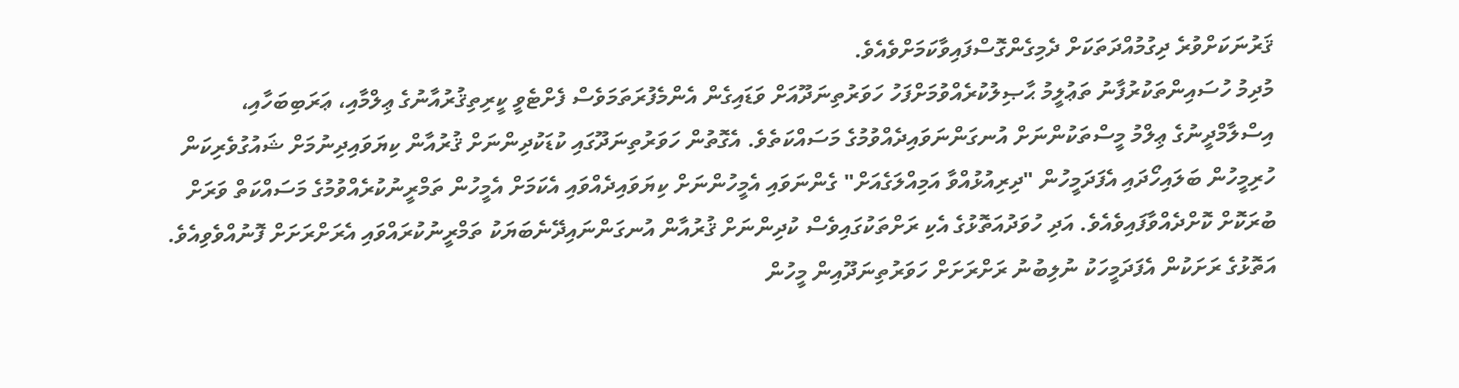ޤަރުނަކަށްވުރެ ދިގުމުއްދަތަކަށް ދެމިގެންގޮސްފައިވާކަމަށްވެއެވެ.
މުދިމު ހުސައިންތަކުރުފާނު ތަޢުލީމު ޙާޞިލުކުރެއްވުމަށްފަހު ހަވަރުތިނަދޫއަށް ވަޑައިގެން އެންމެފުރަތަމަވެސް ފެށްޓެވީ ކީރިތިޤުރުއާނުގެ ޢިލްމާއި، ޢަރަބިބަހާއި، އިސްލާމްދީނުގެ ޢިލްމު މީސްތަކުންނަށް އުނގަންނަވައިދެއްވުމުގެ މަސައްކަތެވެ. އެގޮތުން ހަވަރުތިނަދޫގައި ކުޑަކުދިންނަށް ޤުރުއާން ކިޔަވައިދިނުމަށް ޝައުގުވެރިކަން ހުރިމީހުން ބަލައިހޯދައި އެފަދަމީހުން "ދިރިއުޅުއްވާ އަމިއްލަގެއަށް" ގެންނަވައި އެމީހުންނަށް ކިޔަވައިދެއްވައި އެކަމަށް އެމީހުން ތަމްރީނުކުރެއްވުމުގެ މަސައްކަތް ވަރަށް ބުރަކޮށް ކޮށްދެއްވާފައިވެއެވެ. އަދި ހުވަދުއަތޮޅުގެ އެކި ރަށްތަކުގައިވެސް ކުދިންނަށް ޤުރުއާން އުނގަންނައިދޭނެބަޔަކު ތަމްރީނުކުރައްވައި އެރަށްރަށަށް ފޮނުއްވެވިއެވެ. އަތޮޅުގެ ރަށަކުން އެފަދަމީހަކު ނުލިބުނު ރަށްރަށަށް ހަވަރުތިނަދޫއިން މީހުން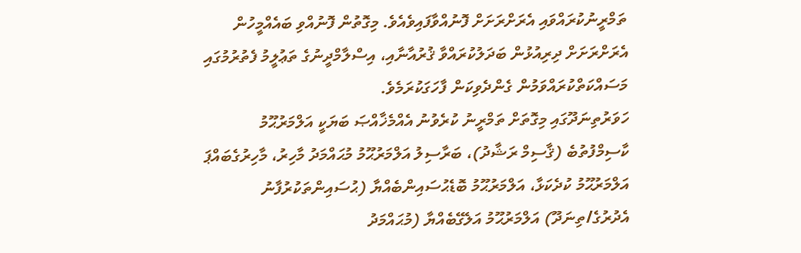ތަމްރީނުކުރައްވައި އެރަށްރަށަށް ފޮނުއްވާފައިވެއެވެ. މިގޮތުން ފޮނުއްވި ބައެއްމީހުން އެރަށްރަށަށް ދިރިއުޅުން ބަދަލުކުރައްވާ ޤުރުއާނާއި، އިސްލާމްދީނުގެ ތަޢުލީމު ފެތުރުމުގައި މަސައްކަތްކުރައްވަމުން ގެންދެވިކަން ފާހަގަކުރަމެވެ.
ހަވަރުތިނަދޫގައި މިގޮތަށް ތަމްރީނު ކުރެވުނު އެއްމެޚާއްޞަ ބަޔަކީ އަލްމަރުޙޫމު ކާސިމްފުތުބެ (ޤާސިމް ރަޝާދު)، ބަރާސިލު އަލްމަރުޙޫމު މުޙައްމަދު މާހިރު، މާހިރުގެބައްޕަ އަލްމަރުޙޫމު ކުދެކަޅާ، އަލްމަރުޙޫމު ބޮޑެޙުސައިންބެއްޔާ (ޙުސައިންތަކުރުފާނު އެދުރުގެ/ތިނަދޫ) އަލްމަރުޙޫމު އަލެގޭބެއްޔާ (މުޙައްމަދު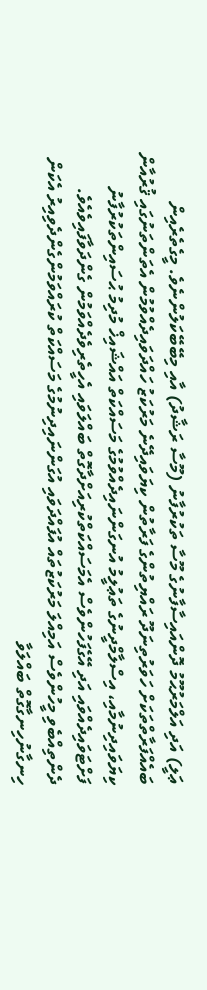ޢަލީ) އަދި އަލްމަރުޙޫމު ދޮންއައިސާފާނުގެ މޫސާ ތަކުރުފާނު (މޫސާ ރަޝާދު) އާއި މިބޭބޭކަލުންނެވެ. މީގެތެރެއިން ބައެއްފަރާތްތަކަށް ހަވަރުތިނަދޫ ރައްޔިތުންގެ ފަރާތުން ކިޔަވައިދޭނެ މަރުކަޒު ހައްދަވައިދެއްވުމުން އެތަންތަނުގައި ޤުރުއާން ކިޔަވައިދިނުމާއި، އިސްލާމްދީނުގެ ތަޢުލީމު އުނގަންނައިދެއްވުމުގެ މަސައްކަތް އައްޝައިޚް މުދިމު ޙުސައިންތަކުރުފާނު ފަށްޓަވައިދެއްވައި އަދި އޭގެފަހުންވެސް އެމަސައްކަތްކުރިއަށްދާގޮތް ބައްލަވައި އެހީތެރިވެދެއްވަމުން ގެންދަވާފައިވެއެވެ. ދެންތިއްބެވި މީހުންވެސް އަމިއްލަ މަރުކަޒުތައް އުފައްދަވައި އުގަންނައިދިނުމުގެ މަސައްކަތް ކުރައްވަމުންގެންދެވިއިރު އެކަން ހިނގާނުހިނގާގޮތް ބައްލަވާ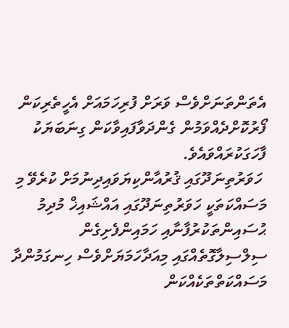އެތަންތަނަށްވެސް ވަރަށް ފުރިހަމައަށް އެހީތެރިކަން ފޯރުކޮށްދެއްވަމުން ގެންދަވާފައިވާކަން ގިނަބަޔަކު ފާހަގަކުރައްވައެވެ.
 ހަވަރުތިނަދޫގައި ޤުރުއާންކިޔަވައިދިނުމަށް ކުރެވޭ މި މަސައްކަތަކީ ހަވަރުތިނަދޫގައި އައްޝައިޚް މުދިމު ޙުސައިންތަކުރުފާނާއި ހަމައިންފެށިގެން ސިލްސިލާގޮތެއްގައި މިއަދާހަމަޔަށްވެސް ހިނގަމުންދާ މަސައްކަތްތަކެއްކަން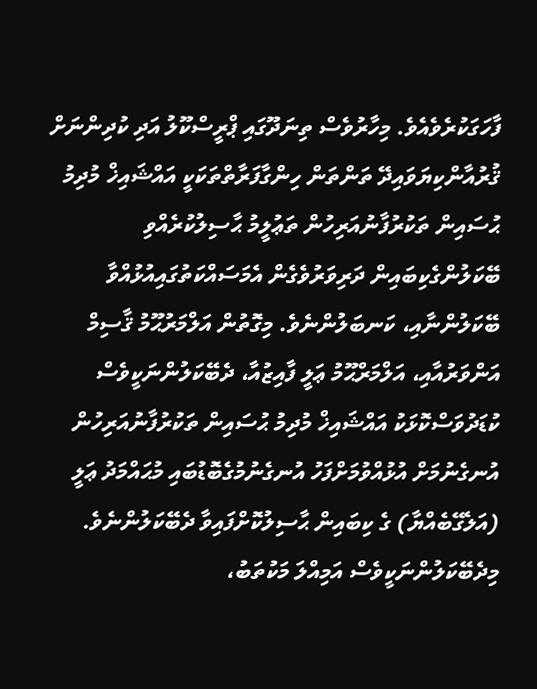ފާހަގަކުރެވެއެވެ. މިހާރުވެސް ތިނަދޫގައި ޕްރީސްކޫލު އަދި ކުދިންނަށް ޤުރުއާންކިޔަވައިދޭ ތަންތަން ހިންގާފަރާތްތަކަކީ އައްޝައިޚް މުދިމު ޙުސައިން ތަކުރުފާނުއަރިހުން ތަޢުލީމު ޙާސިލުކުރެއްވި ބޭކަލުންގެކިބައިން ދަރިވަރުވެގެން އެމަސައްކަތުގައިއުޅުއްވާ ބޭކަލުންނާއި، ކަނބަލުންނެވެ. މިގޮތުން އަލްމަރުޙޫމު ޤާސިމް އަންވަރުއާއި، އަލްމަރްޙޫމު ޢަލީ ފާއިޒުއާ، ދެބޭކަލުންނަކީވެސް ކުޑަދުވަސްކޮޅަކު އައްޝައިޚް މުދިމު ޙުސައިން ތަކުރުފާނުއަރިހުން އުނގެނުމަށް އުޅުއްވުމަށްފަހު އުނގެނުމުގެބޮޑުބައި މުޙައްމަދު ޢަލީ (އަލެގޭބެއްޔާ) ގެ ކިބައިން ޙާސިލުކޮށްފައިވާ ދެބޭކަލުންނެވެ. މިދެބޭކަލުންނަކީވެސް އަމިއްލަ މަކުތަބު،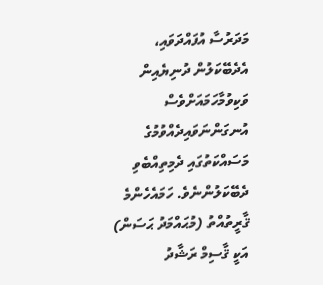މަދަރުސާ އުފައްދަވައި، އެދެބޭކަލުން ދުނިޔެއިން ވަކިވުމާހަމައަށްވެސް އުނގަންނަވައިދެއްވުމުގެ މަސައްކަތުގައި ދެމިތިއްބެވި ދެބޭކަލުންނެވެ. ހަމައެހެންމެ ޤާރީތުއްތު (މުޙައްމަދު ޙަސަން) އަކީ ޤާސިމް ރަޝާދު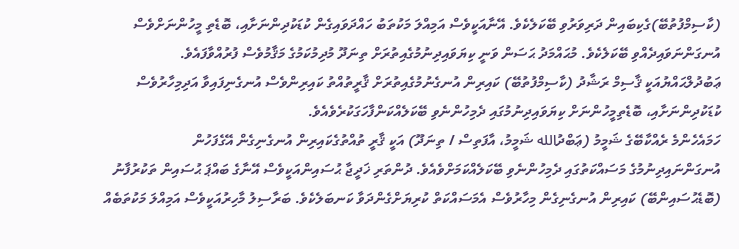(ކާސިމްފުތުބޭ)ގެކިބައިން ދަރިވަރުވި ބޭކަލެކެވެ. އޭނާއަކީވެސް އަމިއްލަ މަކުތަބު ހައްދަވައިގެން ކުޑަކުދިންނަށާއި، ބޮޑެތި މީހުންނަށްވެސް އުނގަންނަވައިދެއްވި ބޭކަލެކެވެ. މުޙައްމަދު ޙަސަން ވަނީ ކިޔަވައިދިނުމުގެއިތުރަށް ތިނަދޫ މުދިމުކަމުގެ މަޤާމުވެސް ފުރުއްވާފައެވެ. ޢަބުދުލްޙައްޔުއަކީ ޤާސިމް ރަޝާދު (ކާސިމްފުތުބޭ) ކައިރިން އުނގެނުމުގެއިތުރަށް ޤާރީތުއްތު ކައިރިންވެސް އުނގެނިފައިވާ އަދިމިހާރުވެސް ކުޑަކުދިންނަށާއި، ބޮޑެތިމީހުންނަށް ކިޔަވައިދިނުމުގައި ދެމިހުންނެވި ބޭކަލެއްކަންފާހަގަކުރެވެއެވެ.
ހަމައެހެންމެ ރެއްކާބޭގެ ޝަމީމު (ޢަބްދުالله ޝަމީމު، އާފަތިސް / ތިނަދޫ) އަކީ ޤާރީ ތުއްތުގެކައިރިން އުނގެނިގެން އޭގެފަހުން އުނގަންނައިދިނުމުގެ މަސައްކަތުގައި ދެމިހުންނެވި ބޭކަލެއްކަމަށްވެއެވެ. ދުންތަރި ޚަދީޖާ ޙުސައިންއަކީވެސް އޭނާގެ ބައްޕަ ޙުސައިން ތަކުރުފާނު (ބޮޑެޙުސައިންބޭ) ކައިރިން އުނގެނިގެން މިހާރުވެސް އެމަސައްކަތް ކުރިޔަށްގެންދަވާ ކަނބަލެކެވެ. ބަރާސިލު މާހިރުއަކީވެސް އަމިއްލަ މަކުތަބެއް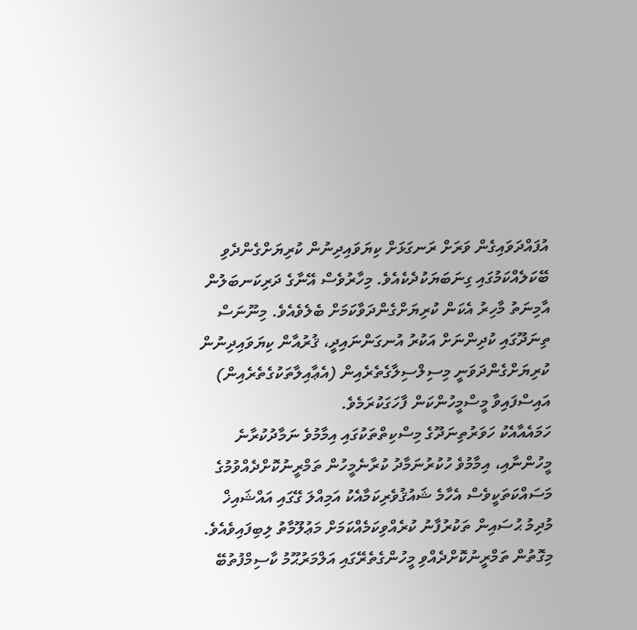އުފައްދަވައިގެން ވަރަށް ރަނގަޅަށް ކިޔަވައިދިނުން ކުރިޔަށްގެންދެވި ބޭކަލެއްކަމުގައި ގިނަބަޔަކުދެކެއެވެ. މިހާރުވެސް އޭނާގެ ދަރިކަނބަލުން އާމިނަތު މާހިރު އެކަން ކުރިޔަށްގެންދަވާކަމަށް ބެލެވެއެވެ. މިނޫނަސް ތިނަދޫގައި ކުދިންނަށް އަކުރު އުނގަންނައިދީ، ޤުރުއާން ކިޔަވައިދިނުން ކުރިޔަށްގެންދަވަނީ މިސިލްސިލާގެތެރެއިން (އެޢާއިލާތަކުގެތެރެއިން) އައިސްފައިވާ މީސްމީހުންކަން ފާހަގަކުރަމެވެ.
ހަމައެއާއެކު ހަވަރުތިނަދޫގެ މިސްކިތްތަކުގައި އިމާމުވެ ނަމާދުކުރާނެ މީހުންނާއި، އިމާމުވެ ހުކުރުނަމާދު ކުރާނެމީހުން ތަމްރީނުކޮށްދެއްވުމުގެ މަސައްކަތަކީވެސް އެހާމެ ޝައުޤުވެރިކަމާއެކު އަމިއްލަ ގޭގައި އައްޝައިޚް މުދިމު ޙުސައިން ތަކުރުފާނު ކުރެއްވިކަމެއްކަމަށް މަޢުލޫމާތު ލިބިފައިވެއެވެ. މިގޮތުން ތަމްރީނުކޮށްދެއްވި މީހުންގެތެރޭގައި އަލްމަރުޙޫމު ކާސިމްފުތުބޭ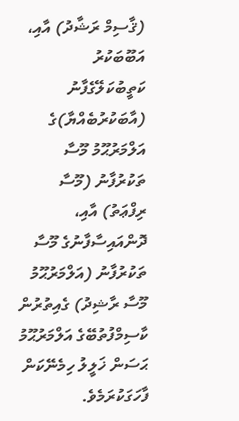(ޤާސިމް ރަޝާދު) އާއި، އަބޫބަކުރު ކަތީބުކަލޭގެފާނު (އާބަކުރުބެއްޔާ)ގެ އަލްމަރުޙޫމު މޫސާ ތަކުރުފާނު (މޫސާ ރިފްޢަތު) އާއި، ދޮންއައިސާފާނުގެ މޫސާ ތަކުރުފާނު (އަލްމަރުޙޫމު މޫސާ ރާޝިދު) ގެއިތުރުން ކާސިމްފުތުބޭގެ އަލްމަރުޙޫމު ޙަސަން ޚަލީލު ހިމެނޭކަން ފާހަގަކުރަމެވެ.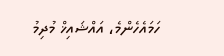ހަމައެހެންމެ، އައްޝައިޚް މުދިމު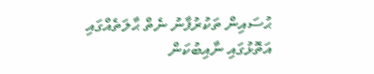ޙުސައިން ތަކުރުފާނު ނެތް ޙާލަތެއްގައި އަތޮޅުގައި ނާއިބުކަން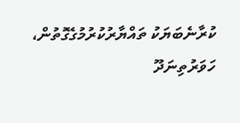ކުރާނެބަޔަކު ތައްޔާރުކުރުމުގެގޮތުން، ހަވަރުތިނަދޫ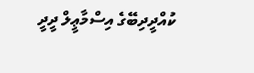ކުއްދީދިބޭގެ އިސްމާޢީލް ދީދީ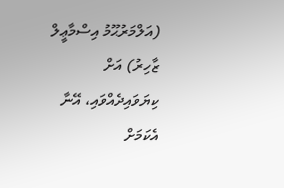(އަލްމަރުޙޫމު އިސްމާޢީލް ޒާހިރު) އަށް ކިޔަވައިދެއްވައި، އޭނާ އެކަމަށް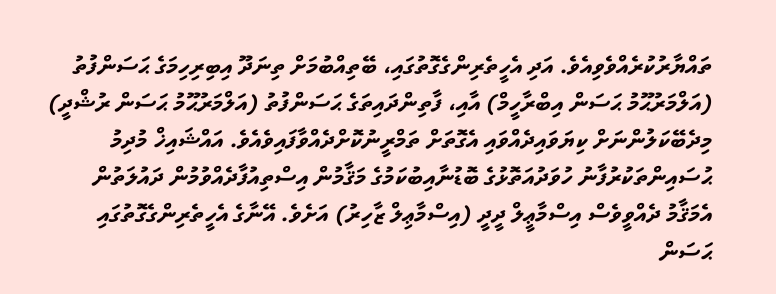ތައްޔާރުކުރެއްވެވިއެވެ. އަދި އެހީތެރިންގެގޮތުގައި، ބޭތިއްބުމަށް ތިނަދޫ އިބިރިހިމަގެ ޙަސަންފުތު (އަލްމަރުޙޫމު ޙަސަން އިބްރާހީމް) އާއި، ފާތިންދައިތަގެ ޙަސަންފުތު (އަލްމަރުޙޫމު ޙަސަން ރުޝްދީ) މިދެބޭކަލުންނަށް ކިޔަވައިދެއްވައި އެގޮތަށް ތަމްރީނުކޮށްދެއްވާފައިވެއެވެ. އައްޝައިޚް މުދިމު ޙުސައިންތަކުރުފާނު ހުވަދުއަތޮޅުގެ ބޮޑުނާއިބުކަމުގެ މަޤާމުން އިސްތިއުފާދެއްވުމުން ދައުލަތުން އެމަޤާމު ދެއްވީވެސް އިސްމާޢީލް ދީދީ (އިސްމާޢިލް ޒާހިރު) އަށެވެ. އޭނާގެ އެހީތެރިންގެގޮތުގައި ޙަސަން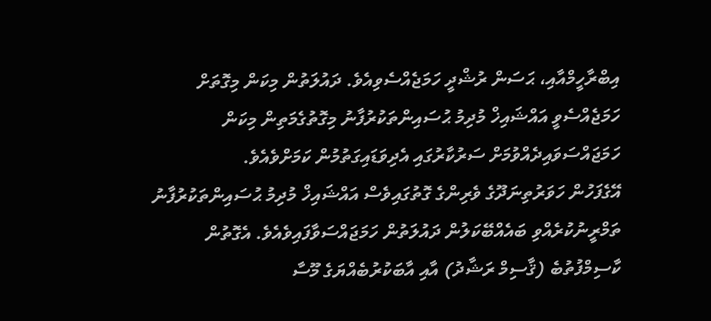އިބްރާހީމްއާއި، ޙަސަން ރުޝްދީ ހަމަޖެއްސެވިއެވެ. ދައުލަތުން މިކަން މިގޮތަށް ހަމަޖެއްސެވީ އައްޝައިޚް މުދިމު ޙުސައިންތަކުރުފާނު މިގޮތުގެމަތިން މިކަން ހަމަޖައްސަވައިދެއްވުމަށް ސަރުކާރުގައި އެދިވަޑައިގަތުމުން ކަމަށްވެއެވެ.
އޭގެފަހުން ހަވަރުތިނަދޫގެ ވެރިންގެ ގޮތުގައިވެސް އައްޝައިޚް މުދިމު ޙުސައިންތަކުރުފާނު ތަމްރީނުކުރެއްވި ބައެއްބޭކަލުން ދައުލަތުން ހަމަޖައްސަވާފައިވެއެވެ. އެގޮތުން ކާސިމްފުތުބެ (ޤާސިމް ރަޝާދު) އާއި އާބަކުރުބެއްޔަގެ މޫސާ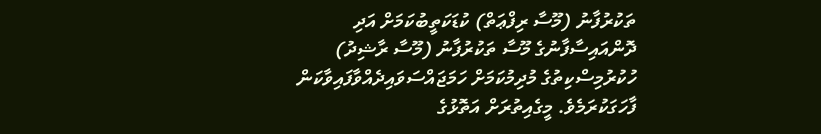ތަކުރުފާނު (މޫސާ ރިފްޢަތް) ކުޑަކަތީބުކަމަށް އަދި ދޮންއައިސާފާނުގެ މޫސާ ތަކުރުފާނު (މޫސާ ރާޝިދު) ހުކުރުމިސްކިތުގެ މުދިމުކަމަށް ހަމަޖައްސަވައިދެއްވާފައިވާކަން ފާހަގަކުރަމެވެ. މީގެއިތުރަށް އަތޮޅުގެ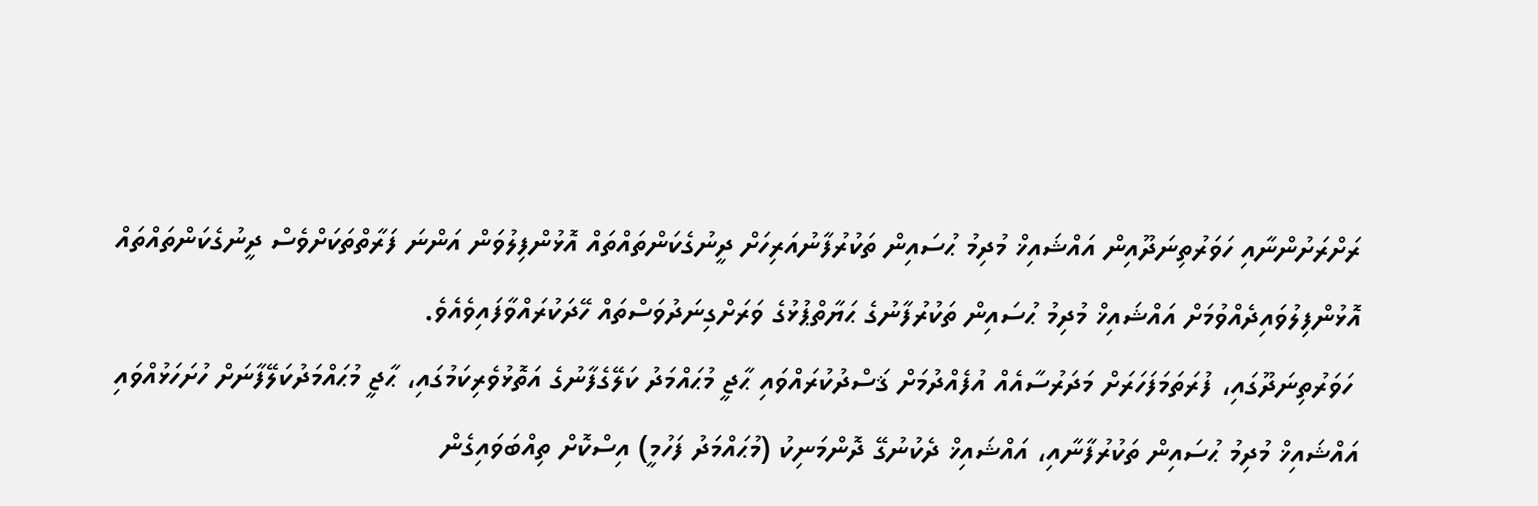ރަށްރަށުންނާއި ހަވަރުތިނަދޫއިން އައްޝައިޚް މުދިމު ޙުސައިން ތަކުރުފާނުއަރިހަށް ދީނުގެކަންތައްތައް އޮޅުންފިލުވަން އަންނަ ފަރާތްތަކަށްވެސް ދީނުގެކަންތައްތައް އޮޅުންފިލުވައިދެއްވުމަށް އައްޝައިޚް މުދިމު ޙުސައިން ތަކުރުފާނުގެ ޙަޔާތްޕުޅުގެ ވަރަށްގިނަދުވަސްތައް ހޭދަކުރައްވާފައިވެއެވެ.
 ހަވަރުތިނަދޫގައި، ފުރަތަމަފަހަރަށް މަދަރުސާއެއް އުފެއްދުމަށް ޤަސްދުކުރައްވައި ޙާޖީ މުޙައްމަދު ކަލޭގެފާނުގެ އަތޮޅުވެރިކަމުގައި، ޙާޖީ މުޙައްމަދުކަލޭފާނަށް ހުށަހަޅުއްވައި އައްޝައިޚް މުދިމު ޙުސައިން ތަކުރުފާނާއި، އައްޝައިޚް ދެކުނުގޭ ދޮންމަނިކު (މުޙައްމަދު ފަހުމީ) އިސްކޮށް ތިއްބަވައިގެން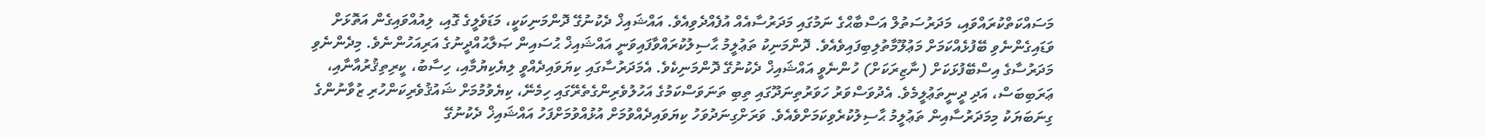މަސައްކަތްކުރައްވައި، މަދަރުސަތުލް އަސްބާޙްގެ ނަމުގައި މަދަރުސާއެއް އުފެއްދެވިއެވެ. އައްޝައިޚް ދެކުނުގޭ ދޮންމަނިކަކީ، މަޑަވެލީގެ ގޮއި، ލިއުއްވައިގެން އަތޮޅަށް ވަޑައިގެންނެވި ބޭފުޅެއްކަމަށް މަޢުލޫމާތުލިބިފައިވެއެވެ. ދޮންމަނިކު ތަޢުލީމު ޙާސިލުކުރައްވާފައިވަނީ އައްޝައިޚް ޙުސައިން ޞަލާޙުއްދީނުގެ އަރިއަހުންނެވެ. މިދެންނެވި  މަދަރުސާގެ އިސްބޭފުޅަކަށް (ނާޒިރަކަށް) ހުންނެވީ އައްޝައިޚް ދެކުނުގޭ ދޮންމަނިކެވެ. އެމަދަރުސާގައި ކިޔަވައިދެއްވީ ލިޔެކިޔުމާއި، ހިސާބު، ކީރިތިޤުރުއާނާއި، ޢަރަބިބަސް، އަދި ދީނީތަޢުލީމެވެ. އެދުވަސްވަރު ހަވަރުތިނަދޫގައި ތިބި ތަނަވަސްކަމުގެ އަހުލުވެރިންގެތެރޭގައި ހިމެނޭ، ކިޔެވުމުމަށް ޝައުޤުވެރިކަންހުރި ޒުވާނުންގެ ގިނަބަޔަކު މިމަދަރުސާއިން ތަޢުލީމު ޙާސިލުކުރެވިކަމަށްވެއެވެ. ވަރަށްގިނަދުވަހު ކިޔަވައިދެއްވުމަށް އުޅުއްވުމަށްފަހު އައްޝައިޚް ދެކުނުގޭ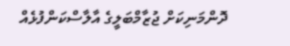ދޮންމަނިކަށް ޖުޒާމްބަލީގެ އާލާސްކަންފުޅެއް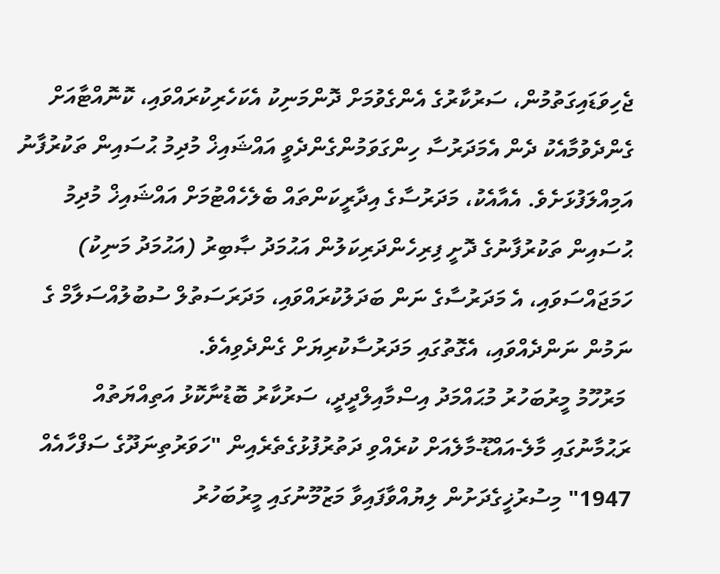ޖެހިވަޑައިގަތުމުން، ސަރުކާރުގެ އެންގެވުމަށް ދޮންމަނިކު އެކަހެރިކުރައްވައި، ކޮނޮއްޓާއަށް ގެންދެވުމާއެކު ދެން އެމަދަރުސާ ހިންގަވަމުންގެންދެވީ އައްޝައިޚް މުދިމު ޙުސައިން ތަކުރުފާނު އަމިއްލަފުޅަށެވެ. އެއާއެކު، މަދަރުސާގެ އިދާރީކަންތައް ބެލެހެއްޓުމަށް އައްޝައިޚް މުދިމު ޙުސައިން ތަކުރުފާނުގެ ދޮށީ ފިރިހެންދަރިކަލުން އަޙުމަދު ޞާބިރު (އަޙުމަދު މަނިކު) ހަމަޖައްސަވައި، އެ މަދަރުސާގެ ނަން ބަދަލުކުރައްވައި، މަދަރަސަތުލް ސުބުލުއްސަލާމް ގެ ނަމުން ނަންދެއްވައި، އެގޮތުގައި މަދަރުސާކުރިޔަށް ގެންދެވިއެވެ.
 މަރުހޫމު މީރުބަހުރު މުޙައްމަދު އިސްމާއިލްދީދީ، ސަރުކާރު ބޮޑުނާކޮޅު އަތިއްޔަތުއް ރަޙުމާނުގައި މާލެ-އައްޑޫ-މާލެއަށް ކުރެއްވި ދަތުރުފުޅުގެތެރެއިން "ހަވަރުތިނަދޫގެ ސަފްހާއެއް 1947" މިސުރުޚީގެދަށުން ލިޔުއްވާފައިވާ މަޒުމޫނުގައި މީރުބަހުރު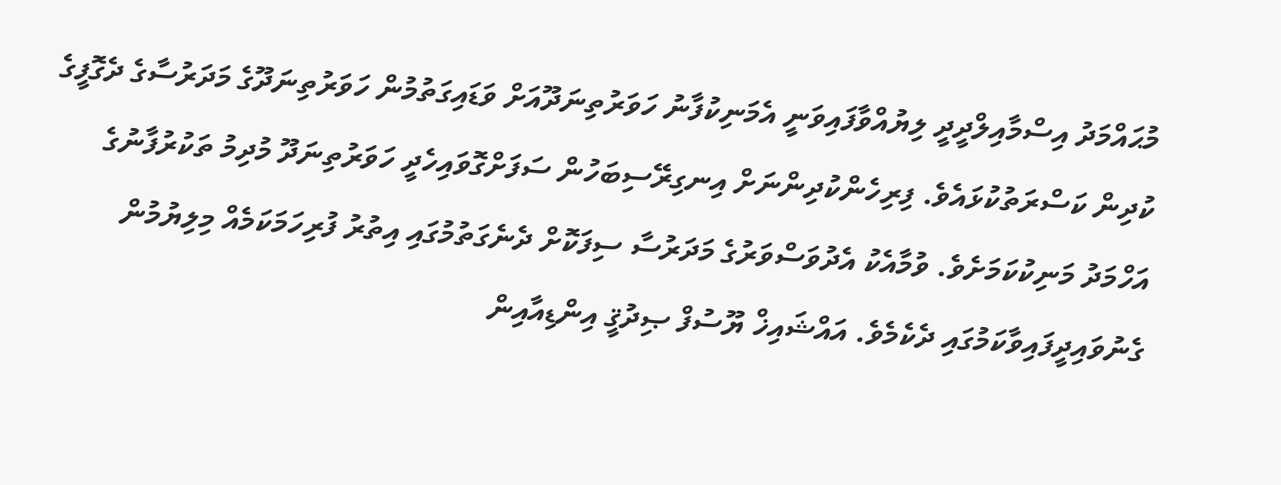މުޙައްމަދު އިސްމާއިލްދީދީ ލިޔުއްވާފައިވަނީ އެމަނިކުފާނު ހަވަރުތިނަދޫއަށް ވަޑައިގަތުމުން ހަވަރުތިނަދޫގެ މަދަރުސާގެ ދެގޮފީގެ ކުދިން ކަސްރަތުކުޅައެވެ. ފިރިހެންކުދިންނަށް އިނގިރޭސިބަހުން ސަފަށްގޮވައިހެދީ ހަވަރުތިނަދޫ މުދިމު ތަކުރުފާނުގެ އަހްމަދު މަނިކުކަމަށެވެ. ވުމާއެކު އެދުވަސްވަރުގެ މަދަރުސާ ސިފަކޮށް ދެނެގަތުމުގައި އިތުރު ފުރިހަމަކަމެއް މިލިޔުމުން ގެނުވައިދީފައިވާކަމުގައި ދެކެމެވެ. އައްޝައިޚް ޔޫސުފް ޞިދުޤީ އިންޑިއާއިން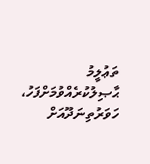ތަޢުލީމު ޙާޞިލުކުރެއްވުމަށްފަހު، ހަވަރުތިނަދޫއަށް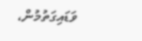ވަޑައިގަތުމުން،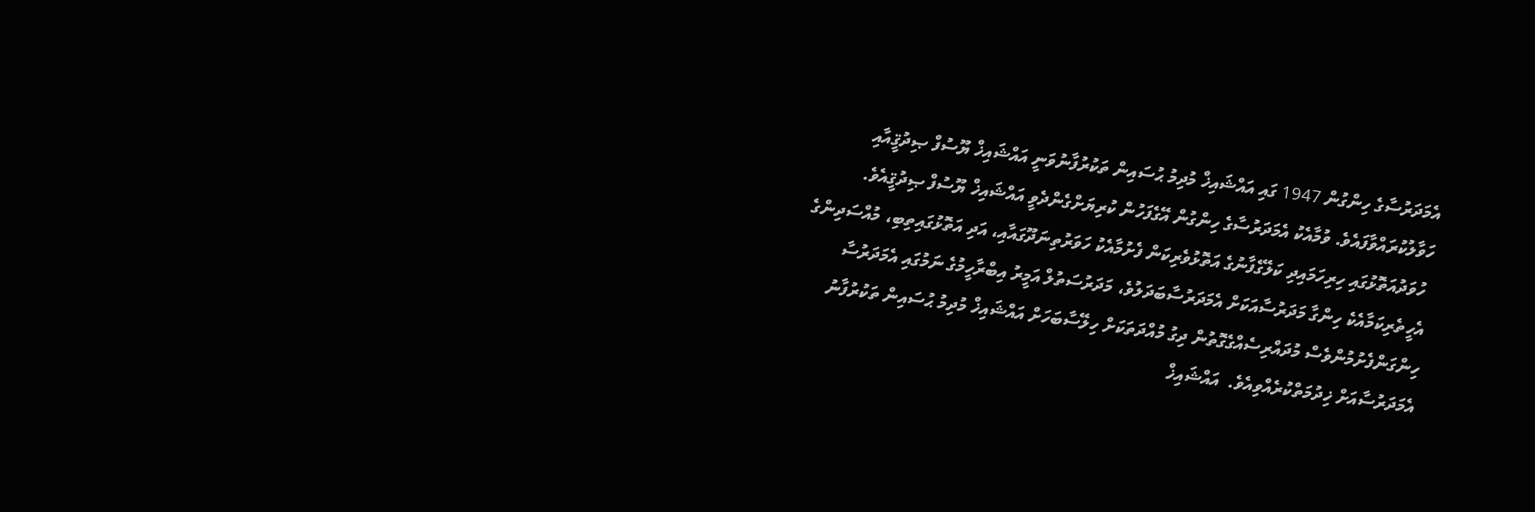އެމަދަރުސާގެ ހިންގުން 1947 ގައި އައްޝައިޚް މުދިމު ޙުސައިން ތަކުރުފާނުވަނީ އައްޝައިޚް ޔޫސުފް ޞިދުޤީއާއި ހަވާލުކުރައްވާފައެވެ. ވުމާއެކު އެމަދަރުސާގެ ހިންގުން އޭގެފަހުން ކުރިޔަށްގެންދެވީ އައްޝައިޚް ޔޫސުފް ޞިދުޤީއެވެ.
 ހުވަދުއަތޮޅުގައި ހިރިހަމައިދި ކަލޭގެފާނުގެ އަތޮޅުވެރިކަން ފެށުމާއެކު ހަވަރުތިނަދޫގައާއި، އަދި އަތޮޅުގައިތިބި، މުއްސަދިންގެ އެހީތެރިކަމާއެކެ ހިންގާ މަދަރުސާއަކަށް އެމަދަރުސާބަދަލުވެ، މަދަރުސަތުލް އަމީރު އިބްރާހީމުގެ ނަމުގައި އެމަދަރުސާ ހިންގަންފެށުމުންވެސް މުދައްރިސެއްގެގޮތުން ދިގު މުއްދަތަކަށް ހިލޭސާބަހަށް އައްޝައިޚް މުދިމު ޙުސައިން ތަކުރުފާނު އެމަދަރުސާއަށް ޚިދުމަތްކުރެއްވިއެވެ.  އައްޝައިޚް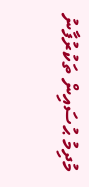މުދިމު ޙުސައިން ތަކުރުފާނު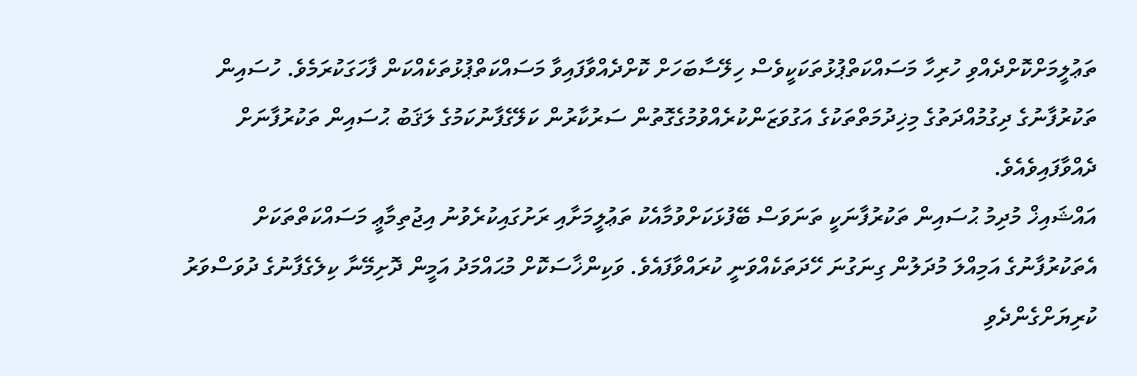ތަޢުލީމަށްކޮށްދެއްވި ހުރިހާ މަސައްކަތްޕުޅުތަކަކީވެސް ހިލޭސާބަހަށް ކޮށްދެއްވާފައިވާ މަސައްކަތްޕުޅުތަކެއްކަން ފާހަގަކުރަމެވެ. ހުސައިން ތަކުރުފާނުގެ ދިގުމުއްދަތުގެ މިޚިދުމަތްތަކުގެ އަގުވަޒަންކުރެއްވުމުގެގޮތުން ސަރުކާރުން ކަލޭގެފާނުކަމުގެ ލަޤަބު ޙުސައިން ތަކުރުފާނަށް ދެއްވާފައިވެއެވެ.
އައްޝައިޚް މުދިމު ޙުސައިން ތަކުރުފާނަކީ ތަނަވަސް ބޭފުޅަކަށްވުމާއެކު ތަޢުލީމަށާއި ރަށުގައިކުރެވުނު އިޖުތިމާޢީ މަސައްކަތްތަކަށް އެތަކުރުފާނުގެ އަމިއްލަ މުދަލުން ގިނަގުނަ ހޭދަތަކެއްވަނީ ކުރައްވާފައެވެ. ވަކިންޚާސަކޮށް މުޙައްމަދު އަމީން ދޮށިމޭނާ ކިލެގެފާނުގެ ދުވަސްވަރު ކުރިޔަށްގެންދެވި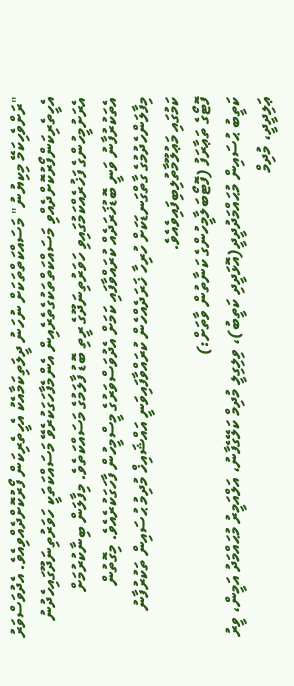"ރަށްވެހިކަމޭ މިކިޔުނު" މަސައްކަތްތަކަށް ނުހަނު ދީލަތިކަމާއެކު އެހީތެރިކަން ފޯރުކޮށްދެއްވިއެވެ. އެދުވަސްވަރު އެހީތެރިކަންފޯރުކޮށްދެއްވި މަސައްކަތްތަކުގެތެރެއިން އެންމެފާހަގަކުރެވޭ މަސައްކަތަކީ ހަވަރުތިނަދޫގައިހެދުނު އެރަށުމީހުންގެ ފަޚުރެއްކަމުގައިވި ހަވަރުތިނަދޫގެ ރީތި ބޮޑު ފާލަމުގެ މަސައްކަތެވެ. މިފާލަން ބިނާކުރުމަށް އެތަކުރުފާނު ވަނީ ބޮޑުޚަރަދެއް ކުރައްވާފައި ކަމަށް އެދުވަސްވަރުގެ މީސްމީހުން ފާހަގަކުރެއެވެ. މިގޮތުން މިފާލަންހެދުމުގެ ގާތްގަނޑަކަށް ހުރިހާ ޚަރަދެއްހެން ކުރައްވާފައިވަނީ އައްޝައިޚް މުދިމު ޙުސައިން ތަކުރުފާނު ކަމުގައި މަޢުލޫމާތުލިބިފައިވެއެވެ.
ފޮޓޯގެ ތަޢާރަފު (ފޮޓޯބަލާމީހުންގެ ކަނާތުން ވާތަށް:)
ކަތީބު ޙުސައިން މުޙައްމަދުދީދީ(އޮޅަދީދި ކަތީބު)، ވިލިގިލީ މުދިމް ކަލޭގެފާނު، އަލްއަމީރު މުޙައްމަދު އަމީން، ވީރު ޢަލިދީދީ، މުދިމް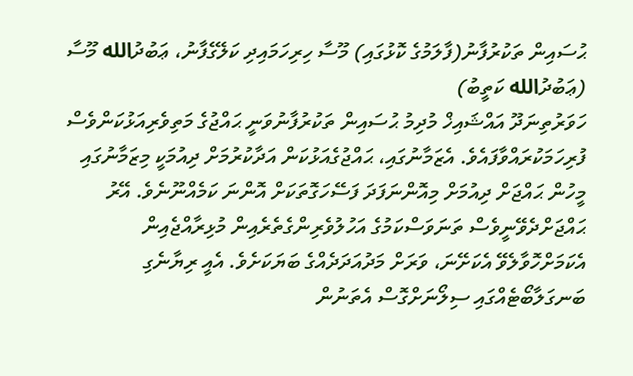ޙުސައިން ތަކުރުފާނު(ފާލަމުގެ ކޮޅުގައި) މޫސާ ހިރިހަމައިދި ކަލޭގެފާނު، ޢަބުދުالله މޫސާ (ޢަބުދުالله ކަތީބު)
ހަވަރުތިނަދޫ އައްޝައިޚް މުދިމު ޙުސައިން ތަކުރުފާނުވަނީ ޙައްޖުގެ މަތިވެރިއަޅުކަންވެސް ފުރިހަމަކުރައްވާފައެވެ. އެޒަމާނުގައި، ޙައްޖުގެއަޅުކަން އަދާކުރުމަށް ދިއުމަކީ މިޒަމާނުގައި މީހުން ޙައްޖަށް ދިއުމަށް މިއޮންނަފަދަ ފަސޭހަގޮތަކަށް އޮންނަ ކަމެއްނޫނެވެ. އޭރު ޙައްޖަށްދެވޭނީވެސް ތަނަވަސްކަމުގެ އަހުލުވެރިންގެތެރެއިން މުޅިރާއްޖެއިން އެކަމަށްހޮވާލެވޭ އެކަށޭނަ، ވަރަށް މަދުއަދަދެއްގެ ބަޔަކަށެވެ. އެއީ ރިޔާނެގި ބަނގަލާބޯޓެއްގައި ސިލޯނަށްގޮސް އެތަނުން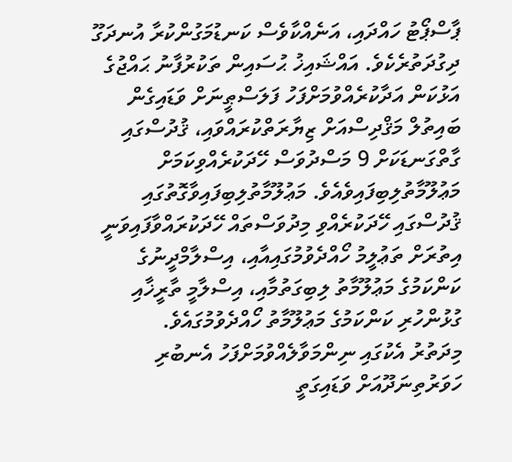ޕާސްޕޯޓު ހައްދައި، އަނެއްކާވެސް ކަނޑުމަގުންކުރާ އުނދަގޫ ދިގުދަތުރެކެވެ. އައްޝައިޚު ޙުސައިން ތަކުރުފާނު ޙައްޖުގެ އަޅުކަން އަދާކުރެއްވުމަށްފަހު ފަލަސްޠީނަށް ވަޑައިގެން ބައިތުލް މަޤްދިސްއަށް ޒިޔާރަތްކުރައްވައި، ޤުދުސްގައި ގާތްގަނޑަކަށް 9 މަސްދުވަސް ހޭދަކުރެއްވިކަމަށް މަޢުލޫމާތުލިބިފައިވެއެވެ. މަޢުލޫމާތުލިބިފައިވާގޮތުގައި ޤުދުސްގައި ހޭދަކުރެއްވި މިދުވަސްތައް ހޭދަކުރައްވާފައިވަނީ އިތުރަށް ތަޢުލީމު ހޯއްދެވުމުގައިއާއި، އިސްލާމްދީނުގެ ކަންކަމުގެ މަޢުލޫމާތު ލިބިގަތުމާއި، އިސްލާމީ ތާރީޚާއި ގުޅުންހުރި ކަންކަމުގެ މަޢުލޫމާތު ހޯއްދެވުމުގައެވެ.
މިދަތުރު އެކުގައި ނިންމަވާލެއްވުމަށްފަހު އެނބުރި ހަވަރުތިނަދޫއަށް ވަޑައިގަތީ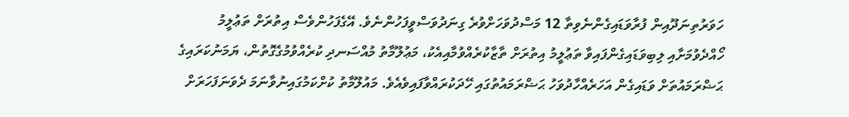ހަވަރުތިނަދޫއިން ފުރާވަޑައިގެންނެވިތާ 12 މަސްދުވަހަށްވުރެ ގިނަދުވަސްވީފަހުންނެވެ. އޭގެފަހުންވެސް އިތުރަށް ތަޢުލީމު ހޯއްދެވުމަށާއި ލިބިވަޑައިގެންފައިވާ ތަޢުލީމު އިތުރަށް ތާޒާކުރެއްވުމާއިއެކު، މަޢުލޫމާތު މުއްސަނދި ކުރެއްވުމުގެގޮތުން، ޔަމަނުކަރައިގެ ޙަޟްރަމައުތަށް ވަޑައިގެން އަހަރެއްހާދުވަހު ޙަޟްރަމައުތުގައި ހޭދަކުރައްވާފައިވެއެވެ. މައުލޫމާތު ކުށްކަމުގައިނުވާނަމަ ދެވަނަފަހަރަށް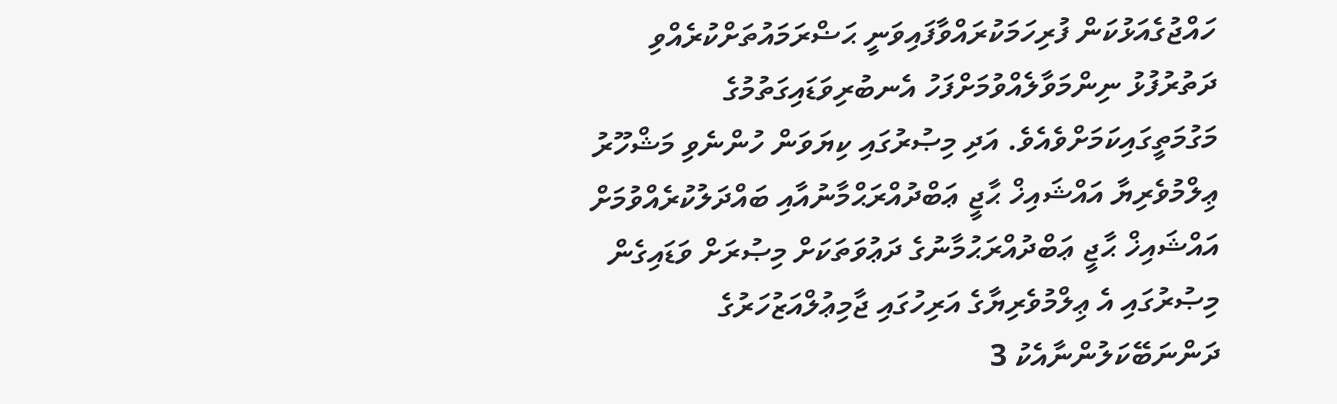ހައްޖުގެއަޅުކަން ފުރިހަމަކުރައްވާފައިވަނީ ޙަޟްރަމައުތަށްކުރެއްވި ދަތުރުފުޅު ނިންމަވާލެއްވުމަށްފަހު އެނބުރިވަޑައިގަތުމުގެ މަގުމަތީގައިކަމަށްވެއެވެ. އަދި މިޞުރުގައި ކިޔަވަން ހުންނެވި މަޝްހޫރު ޢިލްމުވެރިޔާ އައްޝައިޚް ޙާޖީ ޢަބްދުއްރަޙްމާނުއާއި ބައްދަލުކުރެއްވުމަށް އައްޝައިޚް ޙާޖީ ޢަބްދުއްރަޙުމާނުގެ ދަޢުވަތަކަށް މިޞުރަށް ވަޑައިގެން މިޞުރުގައި އެ ޢިލްމުވެރިޔާގެ އަރިހުގައި ޖާމިޢުލްއަޒުހަރުގެ ދަންނަބޭކަލުންނާއެކު 3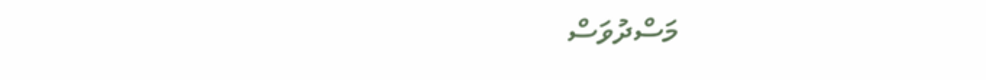މަސްދުވަސް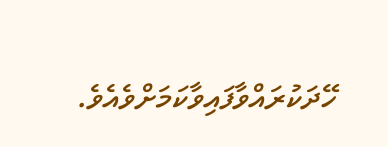ހޭދަކުރައްވާފައިވާކަމަށްވެއެވެ.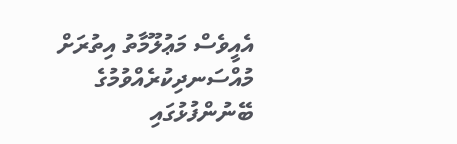އެއީވެސް މަޢުލޫމާތު އިތުރަށް މުއްސަނދިކުރެއްވުމުގެ ބޭނުންފުޅުގައި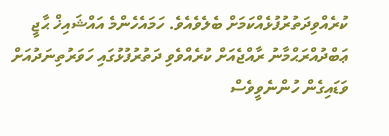ކުރެއްވިދަތުރުފުޅެއްކަމަށް ބެލެވެއެވެ. ހަމައެހެންމެ އައްޝައިޚް ޙާޖީ ޢަބްދުއްރަޙްމާނު ރާއްޖެއަށް ކުރެއްވެވި ދަތުރުފުޅުގައި ހަވަރުތިނަދުއަށް ވަޑައިގެން ހުންނެވީވެސް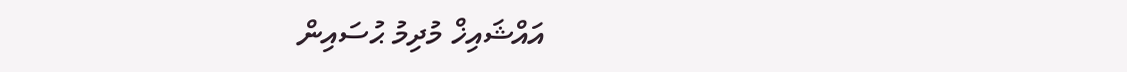އައްޝައިޚް މުދިމު ޙުސައިން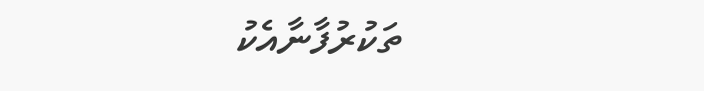ތަކުރުފާނާއެކު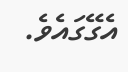އެގޭގައެވެ.